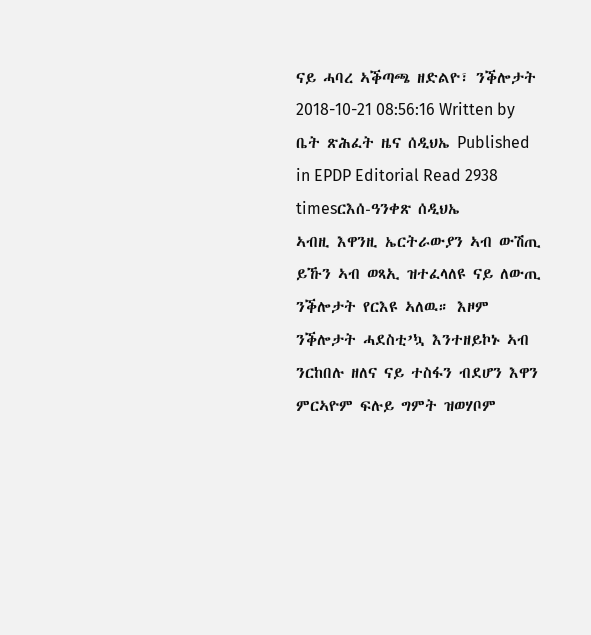ናይ ሓባረ ኣቕጣጫ ዘድልዮ፣ ንቕሎታት
2018-10-21 08:56:16 Written by ቤት ጽሕፈት ዜና ሰዲህኤ Published in EPDP Editorial Read 2938 timesርእሰ-ዓንቀጽ ሰዲህኤ
ኣብዚ እዋንዚ ኤርትራውያን ኣብ ውሽጢ ይኹን ኣብ ወጻኢ ዝተፈላለዩ ናይ ለውጢ ንቕሎታት የርእዩ ኣለዉ። እዞም ንቕሎታት ሓደስቲ’ኳ እንተዘይኮኑ ኣብ ንርከበሉ ዘለና ናይ ተስፋን ብደሆን እዋን ምርኣዮም ፍሉይ ግምት ዝወሃቦም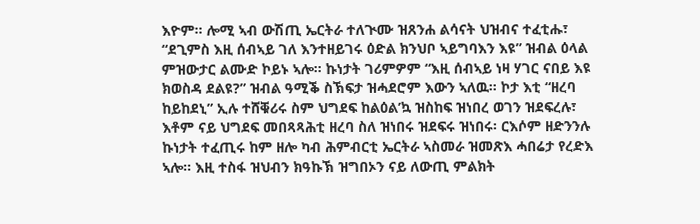እዮም። ሎሚ ኣብ ውሽጢ ኤርትራ ተለጒሙ ዝጸንሐ ልሳናት ህዝብና ተፈቲሑ፣ “ደጊምስ እዚ ሰብኣይ ገለ እንተዘይገሩ ዕድል ክንህቦ ኣይግባእን እዩ” ዝብል ዕላል ምዝውታር ልሙድ ኮይኑ ኣሎ። ኩነታት ገሪምዎም “እዚ ሰብኣይ ነዛ ሃገር ናበይ እዩ ክወስዳ ደልዩ?” ዝብል ዓሚቕ ስኽፍታ ዝሓደሮም እውን ኣለዉ። ኮታ እቲ “ዘረባ ከይከደኒ” ኢሉ ተሸቑሪሩ ስም ህግደፍ ከልዕል’ኳ ዝስከፍ ዝነበረ ወገን ዝደፍረሉ፣ እቶም ናይ ህግደፍ መበጻጻሕቲ ዘረባ ስለ ዝነበሩ ዝደፍሩ ዝነበሩ፡ ርእሶም ዘድንንሉ ኩነታት ተፈጢሩ ከም ዘሎ ካብ ሕምብርቲ ኤርትራ ኣስመራ ዝመጽእ ሓበሬታ የረድእ ኣሎ። እዚ ተስፋ ዝህብን ክዓኩኽ ዝግበኦን ናይ ለውጢ ምልክት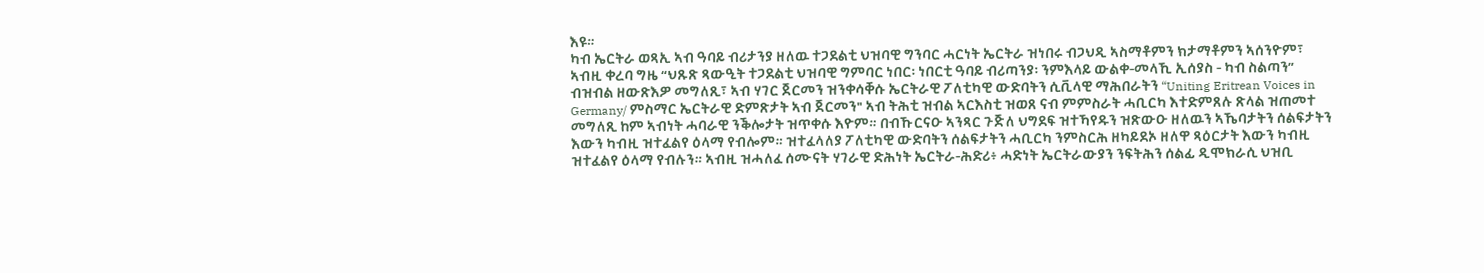እዩ።
ካብ ኤርትራ ወጻኢ ኣብ ዓባይ ብሪታንያ ዘለዉ ተጋደልቲ ህዝባዊ ግንባር ሓርነት ኤርትራ ዝነበሩ ብጋህዲ ኣስማቶምን ክታማቶምን ኣሰንዮም፣ ኣብዚ ቀረባ ግዜ “ህጹጽ ጻውዒት ተጋደልቲ ህዝባዊ ግምባር ነበር፡ ነበርቲ ዓባይ ብሪጣንያ፡ ንምእላይ ውልቀ-መላኺ ኢሰያስ - ካብ ስልጣን” ብዝብል ዘውጽእዎ መግለጺ፣ ኣብ ሃገር ጀርመን ዝንቀሳቐሱ ኤርትራዊ ፖለቲካዊ ውድባትን ሲቪላዊ ማሕበራትን “Uniting Eritrean Voices in Germany/ ምስማር ኤርትራዊ ድምጽታት ኣብ ጀርመን" ኣብ ትሕቲ ዝብል ኣርእስቲ ዝወጸ ናብ ምምስራት ሓቢርካ እተድምጸሉ ጽላል ዝጠመተ መግለጺ ከም ኣብነት ሓባራዊ ንቕሎታት ዝጥቀሱ እዮም። በብኹርናዑ ኣንጻር ጉጅለ ህግደፍ ዝተኻየዱን ዝጽውዑ ዘለዉን ኣኼባታትን ሰልፍታትን እውን ካብዚ ዝተፈልየ ዕላማ የብሎም። ዝተፈላለያ ፖለቲካዊ ውድባትን ሰልፍታትን ሓቢርካ ንምስርሕ ዘካይደኦ ዘለዋ ጻዕርታት እውን ካብዚ ዝተፈልየ ዕላማ የብሉን። ኣብዚ ዝሓለፈ ሰሙናት ሃገራዊ ድሕነት ኤርትራ-ሕድሪ፥ ሓድነት ኤርትራውያን ንፍትሕን ሰልፊ ዲሞክራሲ ህዝቢ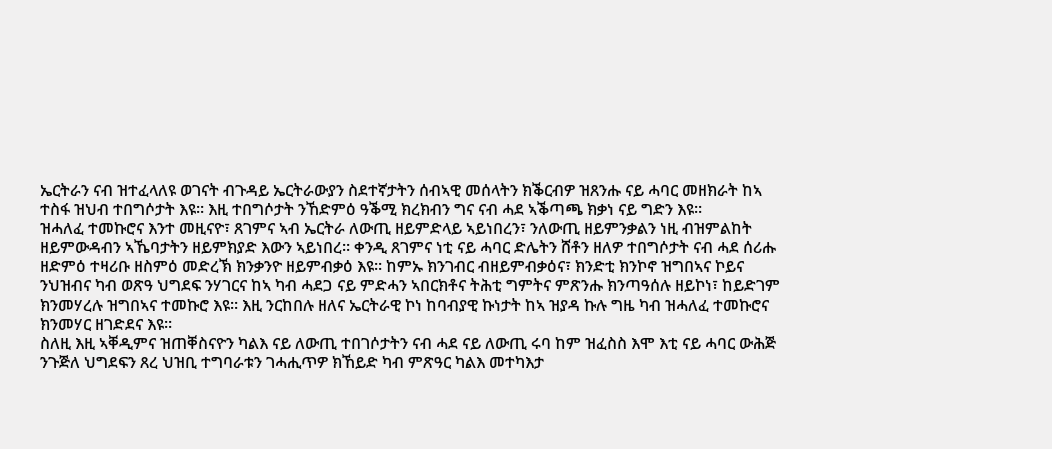ኤርትራን ናብ ዝተፈላለዩ ወገናት ብጉዳይ ኤርትራውያን ስደተኛታትን ሰብኣዊ መሰላትን ክቕርብዎ ዝጸንሑ ናይ ሓባር መዘክራት ከኣ ተስፋ ዝህብ ተበግሶታት እዩ። እዚ ተበግሶታት ንኸድምዕ ዓቕሚ ክረክብን ግና ናብ ሓደ ኣቕጣጫ ክቃነ ናይ ግድን እዩ።
ዝሓለፈ ተመኩሮና እንተ መዚናዮ፣ ጸገምና ኣብ ኤርትራ ለውጢ ዘይምድላይ ኣይነበረን፣ ንለውጢ ዘይምንቃልን ነዚ ብዝምልከት ዘይምውዳብን ኣኼባታትን ዘይምክያድ እውን ኣይነበረ። ቀንዲ ጸገምና ነቲ ናይ ሓባር ድሌትን ሸቶን ዘለዎ ተበግሶታት ናብ ሓደ ሰሪሑ ዘድምዕ ተዛሪቡ ዘስምዕ መድረኽ ክንቃንዮ ዘይምብቃዕ እዩ። ከምኡ ክንገብር ብዘይምብቃዕና፣ ክንድቲ ክንኮኖ ዝግበኣና ኮይና ንህዝብና ካብ ወጽዓ ህግደፍ ንሃገርና ከኣ ካብ ሓደጋ ናይ ምድሓን ኣበርክቶና ትሕቲ ግምትና ምጽንሑ ክንጣዓሰሉ ዘይኮነ፣ ከይድገም ክንመሃረሉ ዝግበኣና ተመኩሮ እዩ። እዚ ንርከበሉ ዘለና ኤርትራዊ ኮነ ከባብያዊ ኩነታት ከኣ ዝያዳ ኩሉ ግዜ ካብ ዝሓለፈ ተመኩሮና ክንመሃር ዘገድደና እዩ።
ስለዚ እዚ ኣቐዲምና ዝጠቐስናዮን ካልእ ናይ ለውጢ ተበገሶታትን ናብ ሓደ ናይ ለውጢ ሩባ ከም ዝፈስስ እሞ እቲ ናይ ሓባር ውሕጅ ንጉጅለ ህግደፍን ጸረ ህዝቢ ተግባራቱን ገሓሒጥዎ ክኸይድ ካብ ምጽዓር ካልእ መተካእታ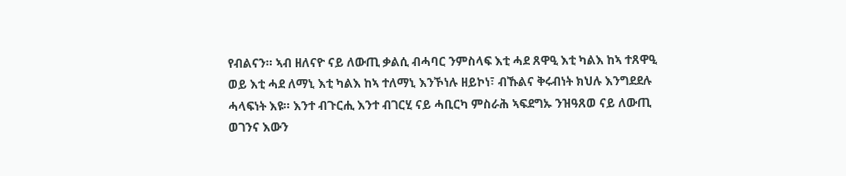የብልናን። ኣብ ዘለናዮ ናይ ለውጢ ቃልሲ ብሓባር ንምስላፍ እቲ ሓደ ጸዋዒ እቲ ካልእ ከኣ ተጸዋዒ ወይ እቲ ሓደ ለማኒ እቲ ካልእ ከኣ ተለማኒ እንኾነሉ ዘይኮነ፣ ብኹልና ቅሩብነት ክህሉ እንግደደሉ ሓላፍነት እዩ። እንተ ብጉርሒ እንተ ብገርሂ ናይ ሓቢርካ ምስራሕ ኣፍደግኡ ንዝዓጸወ ናይ ለውጢ ወገንና እውን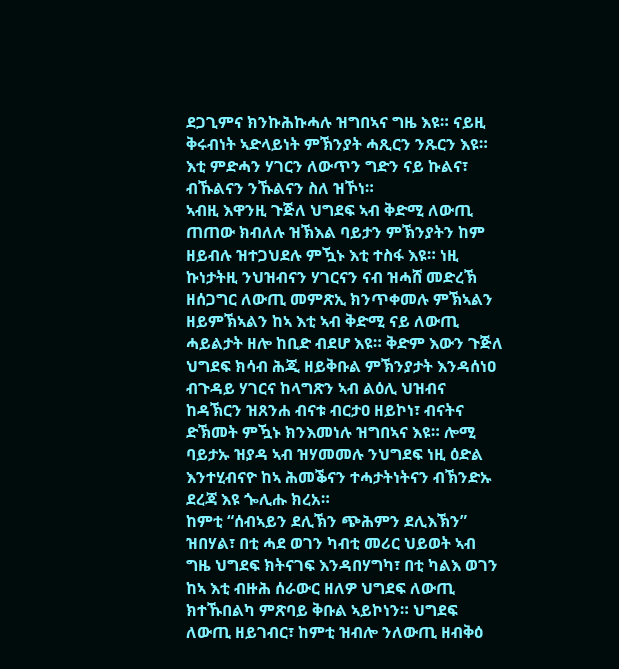ደጋጊምና ክንኩሕኩሓሉ ዝግበኣና ግዜ እዩ። ናይዚ ቅሩብነት ኣድላይነት ምኽንያት ሓጺርን ንጹርን እዩ። እቲ ምድሓን ሃገርን ለውጥን ግድን ናይ ኩልና፣ ብኹልናን ንኹልናን ስለ ዝኾነ።
ኣብዚ እዋንዚ ጉጅለ ህግደፍ ኣብ ቅድሚ ለውጢ ጠጠው ክብለሉ ዝኽእል ባይታን ምኽንያትን ከም ዘይብሉ ዝተጋህደሉ ምዃኑ እቲ ተስፋ እዩ። ነዚ ኩነታትዚ ንህዝብናን ሃገርናን ናብ ዝሓሸ መድረኽ ዘሰጋግር ለውጢ መምጽኢ ክንጥቀመሉ ምኽኣልን ዘይምኽኣልን ከኣ እቲ ኣብ ቅድሚ ናይ ለውጢ ሓይልታት ዘሎ ከቢድ ብደሆ እዩ። ቅድም እውን ጉጅለ ህግደፍ ክሳብ ሕጂ ዘይቅቡል ምኽንያታት እንዳሰነዐ ብጉዳይ ሃገርና ከላግጽን ኣብ ልዕሊ ህዝብና ከዳኽርን ዝጸንሐ ብናቱ ብርታዐ ዘይኮነ፣ ብናትና ድኽመት ምዃኑ ክንእመነሉ ዝግበኣና እዩ። ሎሚ ባይታኡ ዝያዳ ኣብ ዝሃመመሉ ንህግደፍ ነዚ ዕድል እንተሂብናዮ ከኣ ሕመቕናን ተሓታትነትናን ብኽንድኡ ደረጃ እዩ ጐሊሑ ክረአ።
ከምቲ “ሰብኣይን ደሊኽን ጭሕምን ደሊእኽን” ዝበሃል፣ በቲ ሓደ ወገን ካብቲ መሪር ህይወት ኣብ ግዜ ህግደፍ ክትናገፍ እንዳበሃግካ፣ በቲ ካልእ ወገን ከኣ እቲ ብዙሕ ሰራውር ዘለዎ ህግደፍ ለውጢ ክተኹበልካ ምጽባይ ቅቡል ኣይኮነን። ህግደፍ ለውጢ ዘይገብር፣ ከምቲ ዝብሎ ንለውጢ ዘብቅዕ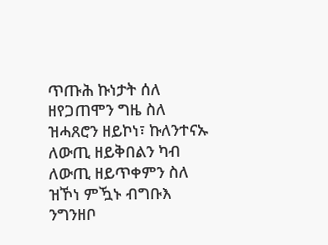ጥጡሕ ኩነታት ሰለ ዘየጋጠሞን ግዜ ስለ ዝሓጸሮን ዘይኮነ፣ ኩለንተናኡ ለውጢ ዘይቅበልን ካብ ለውጢ ዘይጥቀምን ስለ ዝኾነ ምዃኑ ብግቡእ ንግንዘቦ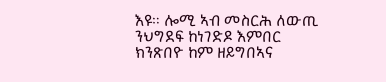እዩ። ሎሚ ኣብ መስርሕ ለውጢ ንህግደፍ ከነገድዶ እምበር ክንጽበዮ ከም ዘይግበኣና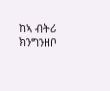ከኣ ብትሪ ክንግንዘቦ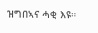ዝግበኣና ሓቂ እዩ።